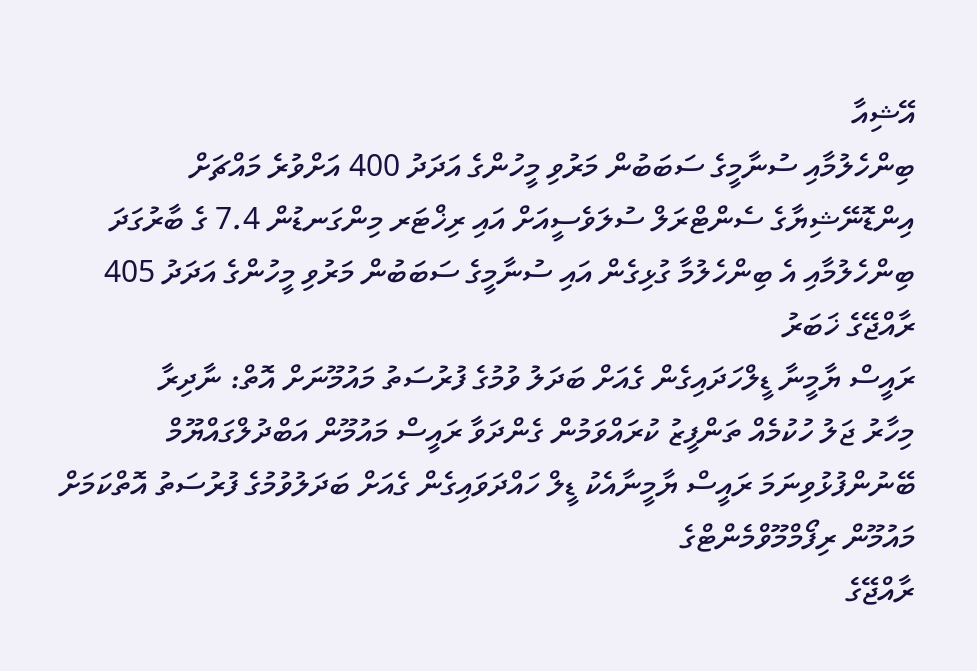އޭޝިއާ
ބިންހެލުމާއި ސުނާމީގެ ސަބަބުން މަރުވި މީހުންގެ އަދަދު 400 އަށްވުރެ މައްޗަށް
އިންޑޮނޭޝިޔާގެ ސެންޓްރަލް ސުލަވެސީއަށް އައި ރިޚްޓަރ މިންގަނޑުން 7.4 ގެ ބާރުގަދަ ބިންހެލުމާއި އެ ބިންހެލުމާ ގުޅިގެން އައި ސުނާމީގެ ސަބަބުން މަރުވި މީހުންގެ އަދަދު 405
ރާއްޖޭގެ ޚަބަރު
ރައީސް ޔާމީނާ ޑީލްހަދައިގެން ގެއަށް ބަދަލު ވުމުގެ ފުރުސަތު މައުމޫނަށް އޮތް: ނާދިރާ
މިހާރު ޖަލު ހުކުމެއް ތަންފީޒު ކުރައްވަމުން ގެންދަވާ ރައީސް މައުމޫން އަބްދުލްގައްޔޫމް ބޭނުންފުޅުވިނަމަ ރައީސް ޔާމީނާއެކު ޑީލް ހައްދަވައިގެން ގެއަށް ބަދަލުވުމުގެ ފުރުސަތު އޮތްކަމަށް މައުމޫން ރިފޯމްމޫވްމެންޓްގެ
ރާއްޖޭގެ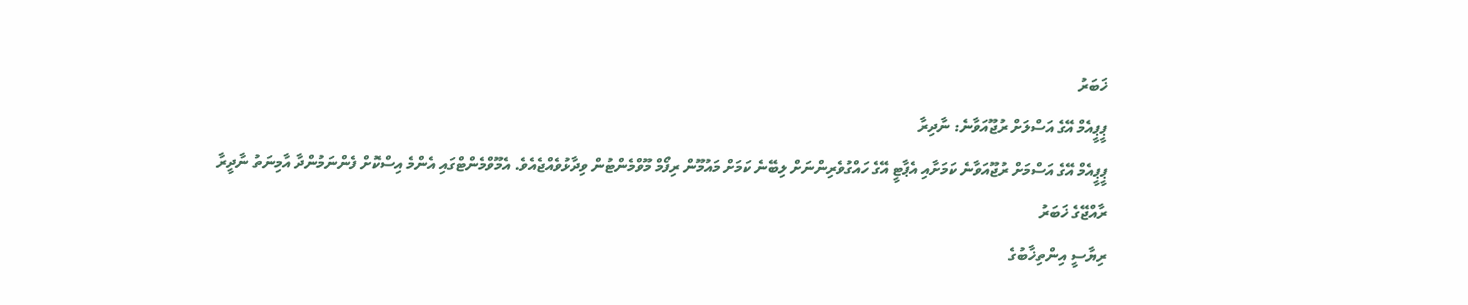ޚަބަރު
ޕީޕީއެމް އޭގެ އަސްލަށް ރުޖޫއަވާނެ: ނާދިރާ
ޕީޕީއެމް އޭގެ އަސްމަށް ރުޖޫއަވާނެ ކަމަށާއި އެޕާޓީ އޭގެ ހައްގުވެރިންނަށް ލިބޭނެ ކަމަށް މައުމޫން ރިފޯމް މޫވްމެންޓުން ވިދާޅުވެއްޖެއެވެ. އެމޫވްމެންޓްގައި އެންމެ އިސްކޮށް ފެންނަމުންދާ އާމިނަތު ނާދީރާ
ރާއްޖޭގެ ޚަބަރު
ރިޔާސީ އިންތިޚާބުގެ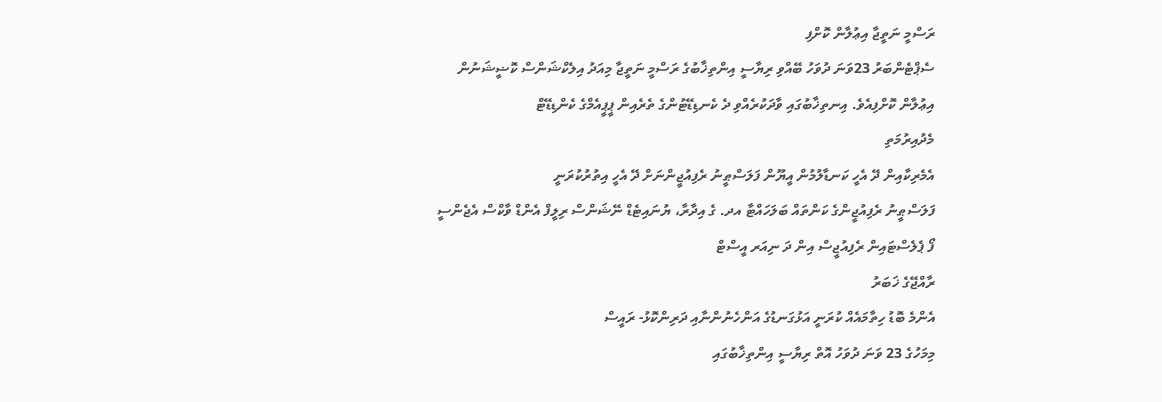ރަސްމީ ނަތީޖާ އިޢުލާން ކޮށްފި
ސެޕްޓެންބަރު 23ވަނަ ދުވަހު ބޭއްވި ރިޔާސީ އިންތިޚާބުގެ ރަސްމީ ނަތީޖާ މިއަދު އިލެކްޝަންސް ކޮޟީޝަނުން އިޢުލާން ކޮށްފިއެވެ. އިނތިޚާބުގައި ވާދަކުރެއްވި ދެ ކެނޑިޑޭޓުންގެ ތެރެއިން ޕީޕީއެމްގެ ކެންޑިޑޭޓް
މެދުއިރުމަތި
އެމެރިކާއިން ދޭ އެހީ ކަނޑާލުމުން އީޔޫން ފަލަސްޠީނު ރެފިއުޖީންނަށް ދޭ އެހީ އިތުރުކުރަނީ
ފަލަސްޠީނު ރެފިއުޖީންގެ ކަންތައް ބަލަހައްޓާ އދ. ގެ އިދާރާ، ޔުނައިޓެޑް ނޭޝަންސް ރިލީފް އެންޑް ވާކްސް އެޖެންސީ ފޯ ޕެލެސްޓައިން ރެފިއުޖީސް އިން ދަ ނިއަރ އީސްޓް
ރާއްޖޭގެ ޚަބަރު
އެންމެ ބޮޑު ހިތާމައެއް ކުރަނީ އަޅުގަނޑުގެ އަންހެނުންނާއި ދަރިންކޮޅު- ރައީސް
މިމަހުގެ 23 ވަނަ ދުވަހު އޮތް ރިޔާސީ އިންތިޚާބުގައި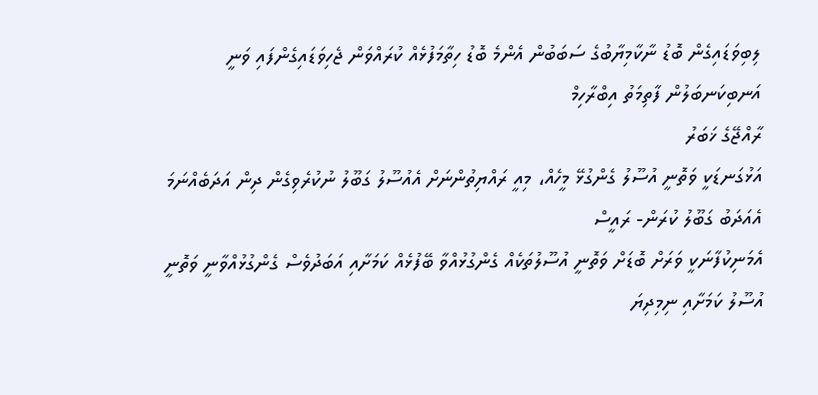ލިބިވަޑައިގެން ބޮޑު ނާކާމިޔާބުގެ ސަބަބުން އެންމެ ބޮޑު ހިތާމަފުޅެއް ކުރައްވަން ޖެހިވަޑައިގެންފައި ވަނީ އަނބިކަނބަލުން ފާތިމަތު އިބްރާހިމް
ރާއްޖޭގެ ޚަބަރު
އަޅުގަނޑަކީ ވަތޮނީ އުސޫލު ގެންގުޅޭ މީހެއް، މިއީ ރައްޔިތުންނަށް އެއުސޫލު ގަބޫލު ނުކުރެވިގެން ދިން އަދަބެއްނަމަ އެއަދަބު ގަބޫލު ކުރަން- ރައީސް
އެމަނިކުފާނަކީ ވަރަށް ބޮޑަށް ވަތޮނީ އުސޫލުތަކެއް ގެންގުޅުއްވާ ބޭފުޅެއް ކަމަށާއި އަބަދުވެސް ގެންގުޅުއްވާނީ ވަތޮނީ އުސޫލު ކަމަށާއި ނިމިދިޔަ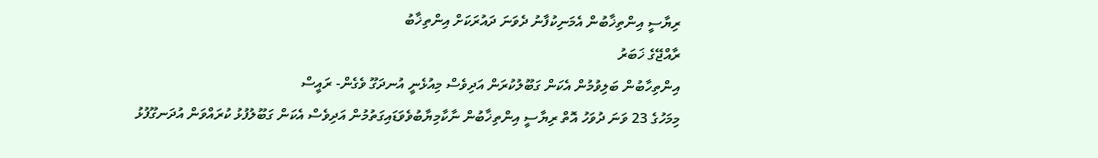ރިޔާސީ އިންތިޚާބުން އެމަނިކުފާނު ދެވަނަ ދައުރަކަށް އިންތިޚާބު
ރާއްޖޭގެ ޚަބަރު
އިންތިހާބުން ބަލިވުމުން އެކަން ގަބޫލުކުރަން އަދިވެސް މިއުޅެނީ އުނދަގޫ ވެގެން- ރައީސް
މިމަހުގެ 23 ވަނަ ދުވަހު އޮތް ރިޔާސީ އިންތިޚާބުން ނާކާމިޔާބުވެވަޑައިގަތުމުން އަދިވެސް އެކަން ގަބޫލުފުޅު ކުރައްވަން އުދަނގޫފުޅު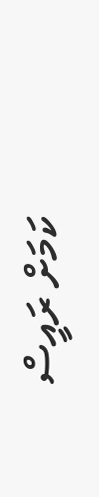ކަމަށް ރައީސް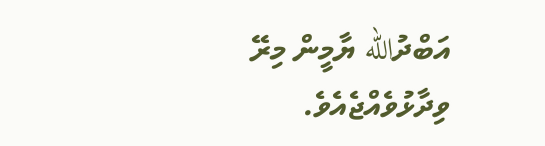އަބްދުالله ޔާމީން މިރޭ ވިދާޅުވެއްޖެއެވެ.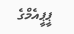ޕީޕީއެމްގެ